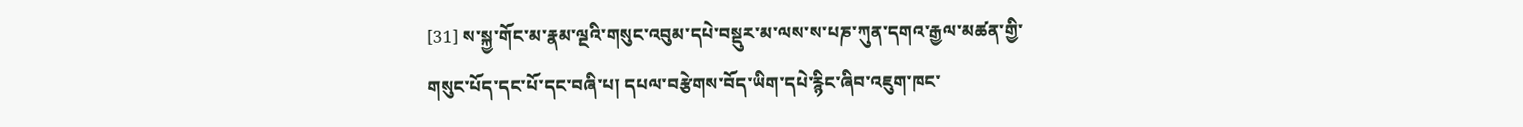[31] ས་སྐྱ་གོང་མ་རྣམ་ལྔའི་གསུང་འབུམ་དཔེ་བསྡུར་མ་ལས་ས་པཎ་ཀུན་དགའ་རྒྱལ་མཚན་གྱི་གསུང་པོད་དང་པོ་དང་བཞི་པ། དཔལ་བརྩེགས་བོད་ཡིག་དཔེ་རྙིང་ཞིབ་འཇུག་ཁང་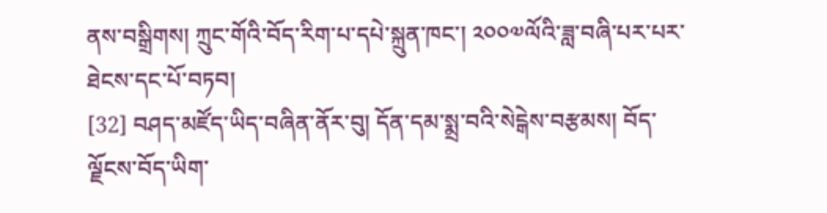ནས་བསྒྲིགས། ཀྲུང་གོའི་བོད་རིག་པ་དཔེ་སྐྲུན་ཁང་། ༢༠༠༧ལོའི་ཟླ་བཞི་པར་པར་ཐེངས་དང་པོ་བཏབ།
[32] བཤད་མཛོད་ཡིད་བཞིན་ནོར་བུ། དོན་དམ་སྨྲ་བའི་སེངྒེས་བརྩམས། བོད་ལྗོངས་བོད་ཡིག་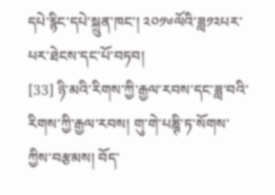དཔེ་རྙིང་དཔེ་སྐྲུན་ཁང་། ༢༠༡༦ལོའི་ཟླ༡༢པར་པར་ཐེངས་དང་པོ་བཏབ།
[33] ཉི་མའི་རིགས་ཀྱི་རྒྱལ་རབས་དང་ཟླ་བའི་རིགས་ཀྱི་རྒྱལ་རབས། གུ་གེ་པཎྚི་ཏ་སོགས་ཀྱིས་བརྩམས། བོད་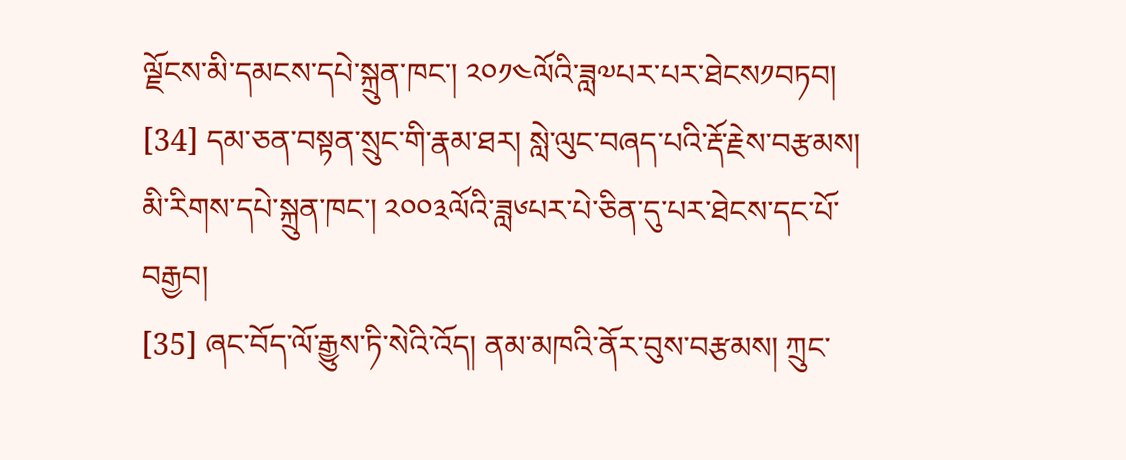ལྗོངས་མི་དམངས་དཔེ་སྐྲུན་ཁང་། ༢༠༡༤ལོའི་ཟླ༧པར་པར་ཐེངས༡བཏབ།
[34] དམ་ཅན་བསྟན་སྲུང་གི་རྣམ་ཐར། སླེ་ལུང་བཞད་པའི་རྡོ་རྗེས་བརྩམས། མི་རིགས་དཔེ་སྐྲུན་ཁང་། ༢༠༠༣ལོའི་ཟླ༦པར་པེ་ཅིན་དུ་པར་ཐེངས་དང་པོ་བརྒྱབ།
[35] ཞང་བོད་ལོ་རྒྱུས་ཏི་སེའི་འོད། ནམ་མཁའི་ནོར་བུས་བརྩམས། ཀྲུང་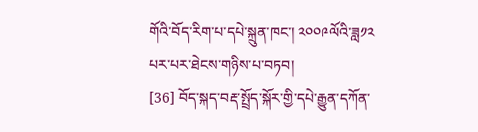གོའི་བོད་རིག་པ་དཔེ་སྐྲུན་ཁང་། ༢༠༠༩ལོའི་ཟླ༡༢ པར་པར་ཐེངས་གཉིས་པ་བཏབ།
[36] བོད་སྐད་བརྡ་སྤྲོད་སྐོར་གྱི་དཔེ་རྒྱུན་དཀོན་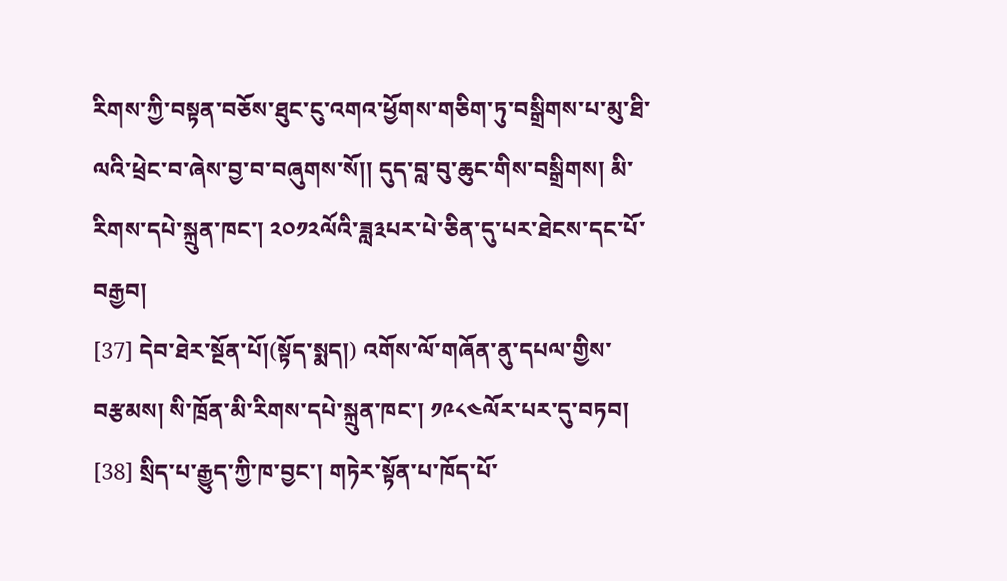རིགས་ཀྱི་བསྟན་བཅོས་ཐུང་ངུ་འགའ་ཕྱོགས་གཅིག་ཏུ་བསྒྲིགས་པ་མུ་ཐི་ལའི་ཕྲེང་བ་ཞེས་བྱ་བ་བཞུགས་སོ།། དུད་བླ་བུ་ཆུང་གིས་བསྒྲིགས། མི་རིགས་དཔེ་སྐྲུན་ཁང་། ༢༠༡༢ལོའི་ཟླ༣པར་པེ་ཅིན་དུ་པར་ཐེངས་དང་པོ་བརྒྱབ།
[37] དེབ་ཐེར་སྔོན་པོ།(སྟོད་སྨད།) འགོས་ལོ་གཞོན་ནུ་དཔལ་གྱིས་བརྩམས། སི་ཁྲོན་མི་རིགས་དཔེ་སྐྲུན་ཁང་། ༡༩༨༤ལོར་པར་དུ་བཏབ།
[38] སྲིད་པ་རྒྱུད་ཀྱི་ཁ་བྱང་། གཏེར་སྟོན་པ་ཁོད་པོ་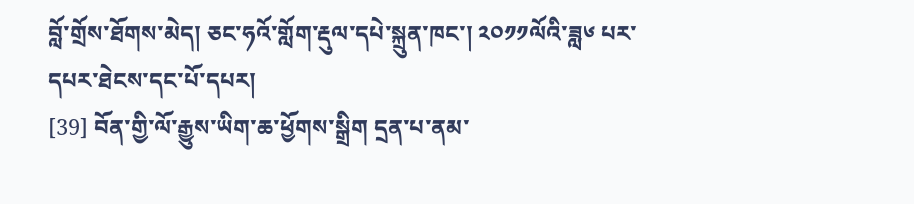བློ་གྲོས་ཐོགས་མེད། ཅང་ཧའོ་གློག་རྡུལ་དཔེ་སྐྲུན་ཁང་། ༢༠༡༡ལོའི་ཟླ༦ པར་དཔར་ཐེངས་དང་པོ་དཔར།
[39] བོན་གྱི་ལོ་རྒྱུས་ཡིག་ཆ་ཕྱོགས་སྒྲིག དྲན་པ་ནམ་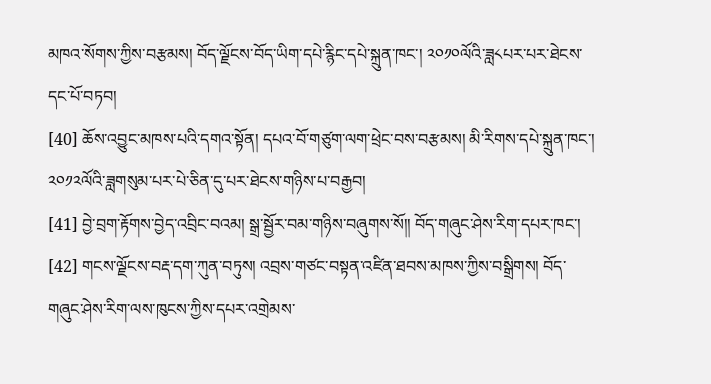མཁའ་སོགས་ཀྱིས་བརྩམས། བོད་ལྗོངས་བོད་ཡིག་དཔེ་རྙིང་དཔེ་སྐྲུན་ཁང་། ༢༠༡༠ལོའི་ཟླ༨པར་པར་ཐེངས་དང་པོ་བཏབ།
[40] ཆོས་འབྱུང་མཁས་པའི་དགའ་སྟོན། དཔའ་བོ་གཙུག་ལག་ཕྲེང་བས་བརྩམས། མི་རིགས་དཔེ་སྐྲུན་ཁང་། ༢༠༡༢ལོའི་ཟླགསུམ་པར་པེ་ཅིན་དུ་པར་ཐེངས་གཉིས་པ་བརྒྱབ།
[41] བྱེ་བྲག་རྟོགས་བྱེད་འབྲིང་བའམ། སྒྲ་སྦྱོར་བམ་གཉིས་བཞུགས་སོ།། བོད་གཞུང་ཤེས་རིག་དཔར་ཁང་།
[42] གངས་ལྗོངས་བརྡ་དག་ཀུན་བཏུས། འབྲས་གཙང་བསྟན་འཛིན་ཐབས་མཁས་ཀྱིས་བསྒྲིགས། བོད་གཞུང་ཤེས་རིག་ལས་ཁུངས་ཀྱིས་དཔར་འགྲེམས་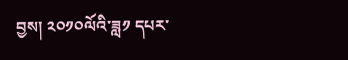བྱས། ༢༠༡༠ལོའི་ཟླ༡ དཔར་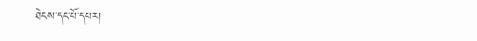ཐེངས་དང་པོ་དཔར།